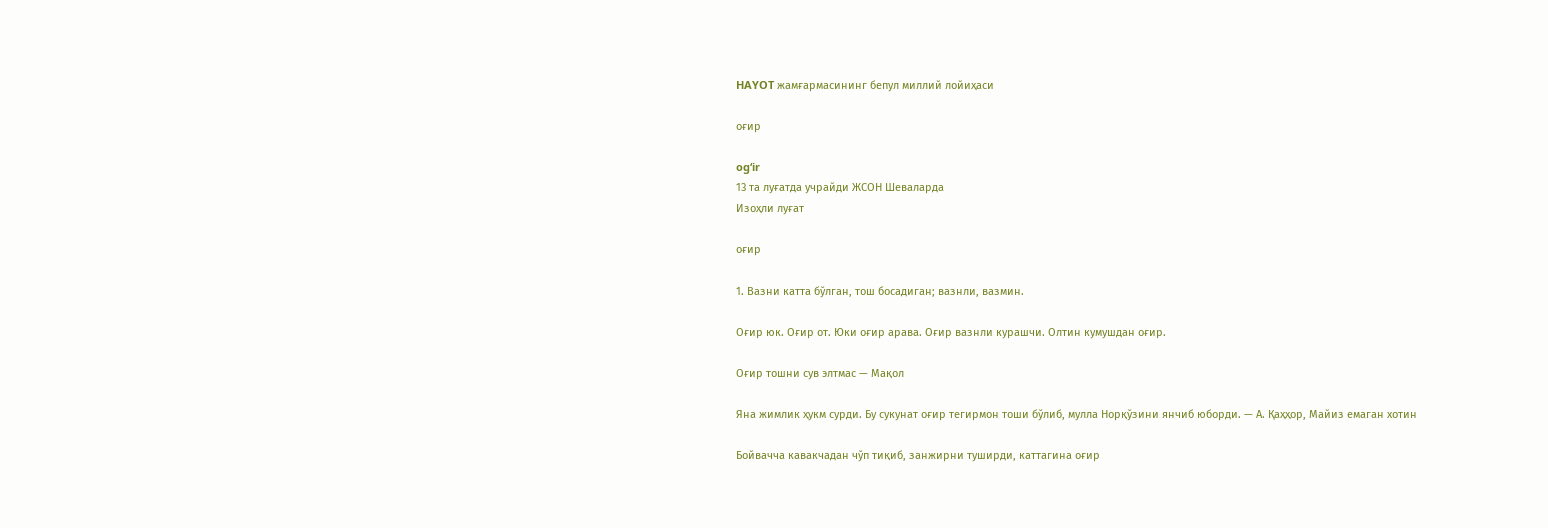HAYOT жамғармасининг бепул миллий лойиҳаси

оғир

og‘ir
13 та луғатда учрайди ЖСОН Шеваларда
Изоҳли луғат

оғир

1. Вазни катта бўлган, тош босадиган; вазнли, вазмин.

Оғир юк. Оғир от. Юки оғир арава. Оғир вазнли курашчи. Олтин кумушдан оғир.

Оғир тошни сув элтмас — Мақол

Яна жимлик ҳукм сурди. Бу сукунат оғир тегирмон тоши бўлиб, мулла Норқўзини янчиб юборди. — А. Қаҳҳор, Майиз емаган хотин

Бойвачча кавакчадан чўп тиқиб, занжирни туширди, каттагина оғир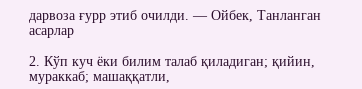дарвоза ғурр этиб очилди. — Ойбек, Танланган асарлар

2. Кўп куч ёки билим талаб қиладиган; қийин, мураккаб; машаққатли,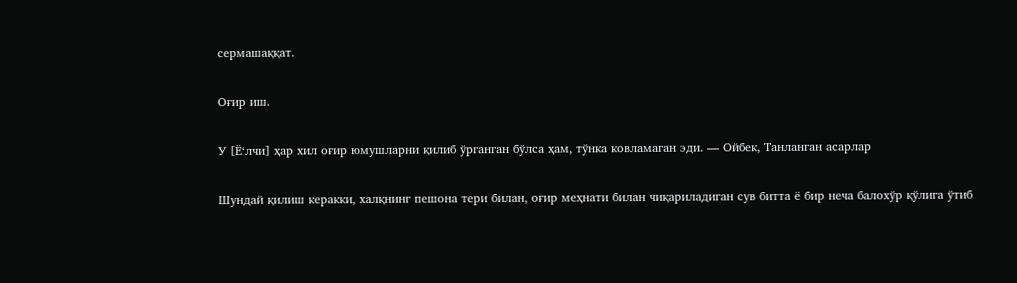сермашаққат.

Оғир иш.

У [Ёʻлчи] ҳар хил оғир юмушларни қилиб ўрганган бўлса ҳам, тўнка ковламаган эди. — Ойбек, Танланган асарлар

Шундай қилиш керакки, халқнинг пешона тери билан, оғир меҳнати билан чиқариладиган сув битта ё бир неча балохўр қўлига ўтиб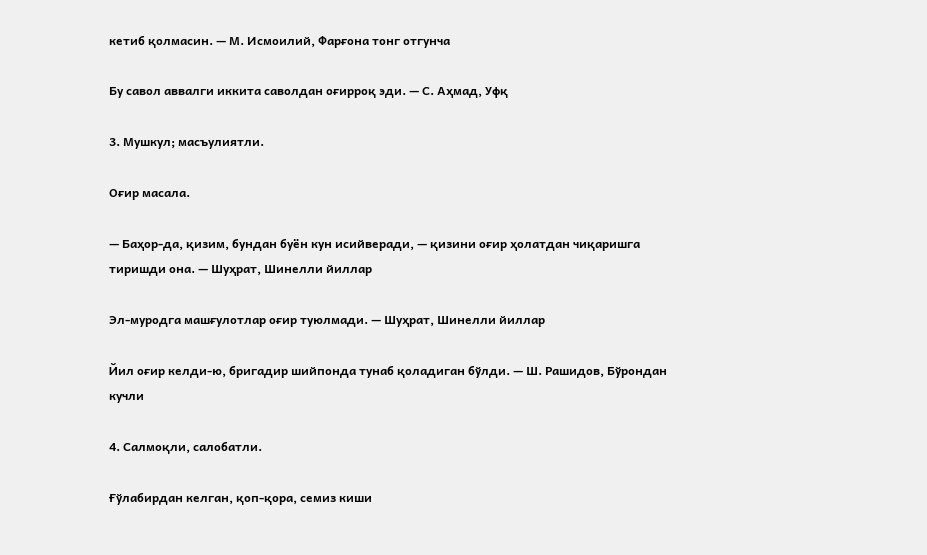кетиб қолмасин. — М. Исмоилий, Фарғона тонг отгунча

Бу савол аввалги иккита саволдан оғирроқ эди. — С. Аҳмад, Уфқ

3. Мушкул; масъулиятли.

Оғир масала.

— Баҳор-да, қизим, бундан буён кун исийверади, — қизини оғир ҳолатдан чиқаришга тиришди она. — Шуҳрат, Шинелли йиллар

Эл-муродга машғулотлар оғир туюлмади. — Шуҳрат, Шинелли йиллар

Йил оғир келди-ю, бригадир шийпонда тунаб қоладиган бўлди. — Ш. Рашидов, Бўрондан кучли

4. Салмоқли, салобатли.

Ғўлабирдан келган, қоп-қора, семиз киши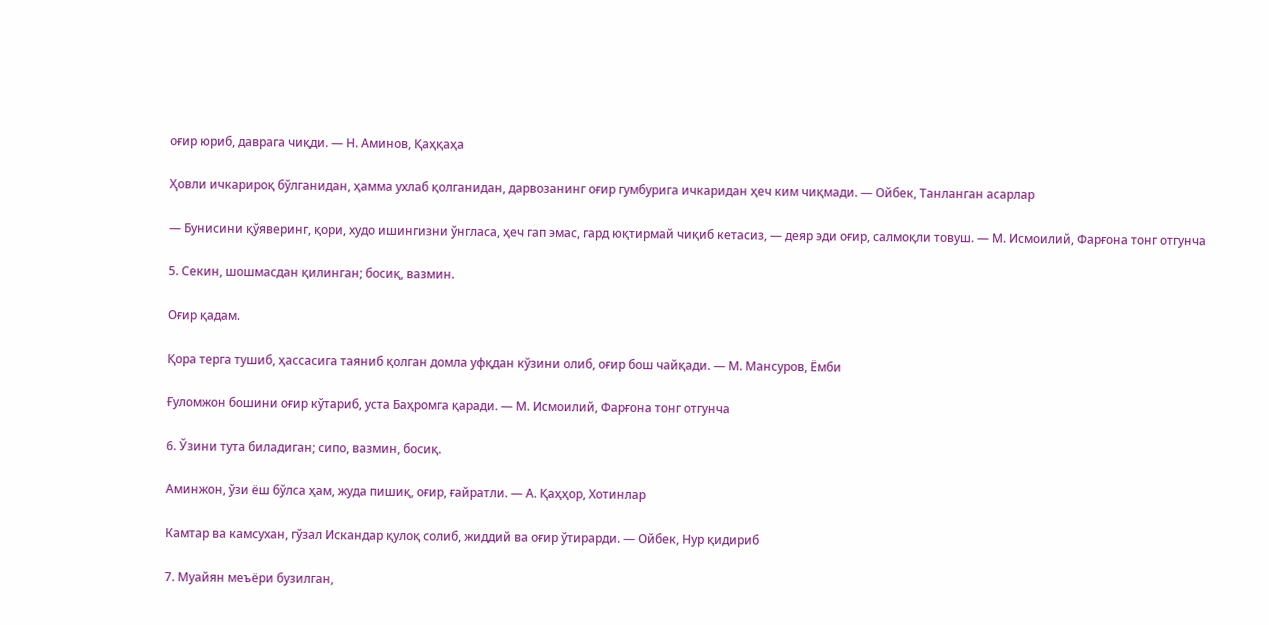оғир юриб, даврага чиқди. — Н. Аминов, Қаҳқаҳа

Ҳовли ичкарироқ бўлганидан, ҳамма ухлаб қолганидан, дарвозанинг оғир гумбурига ичкаридан ҳеч ким чиқмади. — Ойбек, Танланган асарлар

— Бунисини қўяверинг, қори, худо ишингизни ўнгласа, ҳеч гап эмас, гард юқтирмай чиқиб кетасиз, — деяр эди оғир, салмоқли товуш. — М. Исмоилий, Фарғона тонг отгунча

5. Секин, шошмасдан қилинган; босиқ, вазмин.

Оғир қадам.

Қора терга тушиб, ҳассасига таяниб қолган домла уфқдан кўзини олиб, оғир бош чайқади. — М. Мансуров, Ёмби

Ғуломжон бошини оғир кўтариб, уста Баҳромга қаради. — М. Исмоилий, Фарғона тонг отгунча

6. Ўзини тута биладиган; сипо, вазмин, босиқ.

Аминжон, ўзи ёш бўлса ҳам, жуда пишиқ, оғир, ғайратли. — А. Қаҳҳор, Хотинлар

Камтар ва камсухан, гўзал Искандар қулоқ солиб, жиддий ва оғир ўтирарди. — Ойбек, Нур қидириб

7. Муайян меъёри бузилган,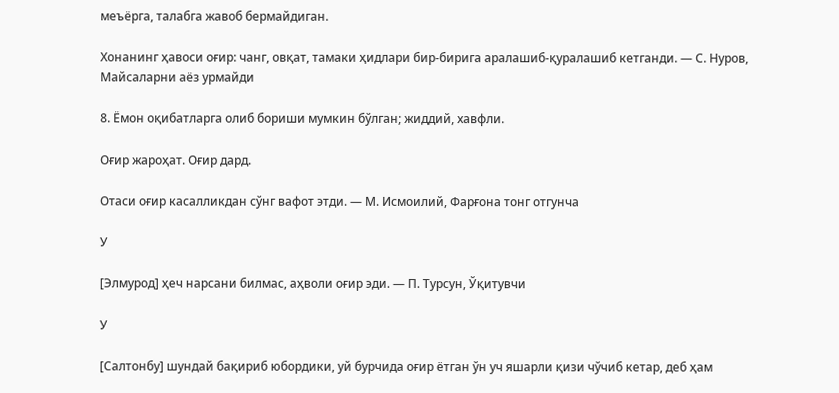меъёрга, талабга жавоб бермайдиган.

Хонанинг ҳавоси оғир: чанг, овқат, тамаки ҳидлари бир-бирига аралашиб-қуралашиб кетганди. — С. Нуров, Майсаларни аёз урмайди

8. Ёмон оқибатларга олиб бориши мумкин бўлган; жиддий, хавфли.

Оғир жароҳат. Оғир дард.

Отаси оғир касалликдан сўнг вафот этди. — М. Исмоилий, Фарғона тонг отгунча

У

[Элмурод] ҳеч нарсани билмас, аҳволи оғир эди. — П. Турсун, Ўқитувчи

У

[Салтонбу] шундай бақириб юбордики, уй бурчида оғир ётган ўн уч яшарли қизи чўчиб кетар, деб ҳам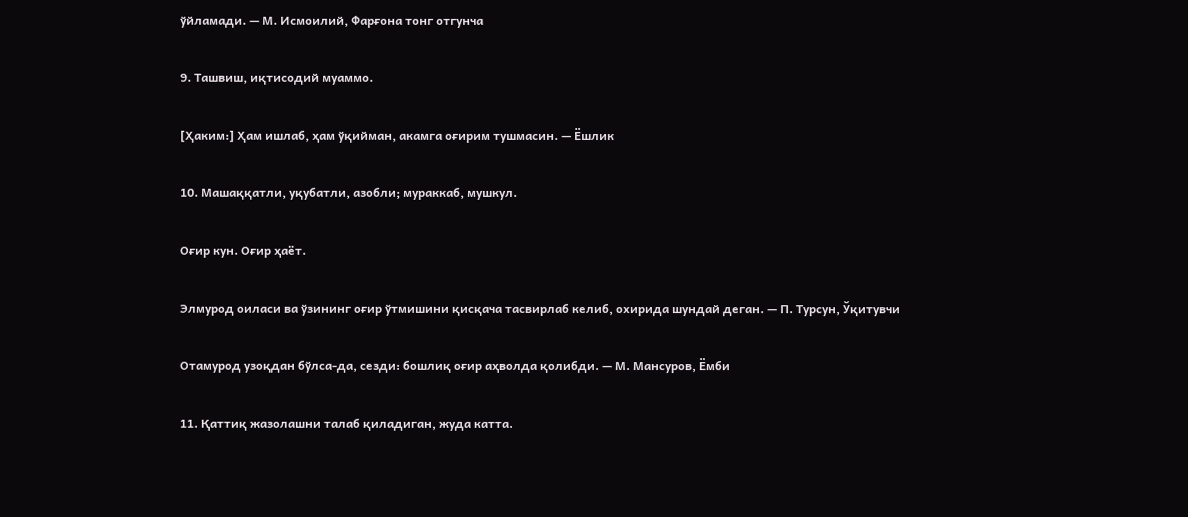ўйламади. — М. Исмоилий, Фарғона тонг отгунча

9. Ташвиш, иқтисодий муаммо.

[Ҳаким:] Ҳам ишлаб, ҳам ўқийман, акамга оғирим тушмасин. — Ёшлик

10. Машаққатли, уқубатли, азобли; мураккаб, мушкул.

Оғир кун. Оғир ҳаёт.

Элмурод оиласи ва ўзининг оғир ўтмишини қисқача тасвирлаб келиб, охирида шундай деган. — П. Турсун, Ўқитувчи

Отамурод узоқдан бўлса-да, сезди: бошлиқ оғир аҳволда қолибди. — М. Мансуров, Ёмби

11. Қаттиқ жазолашни талаб қиладиган, жуда катта.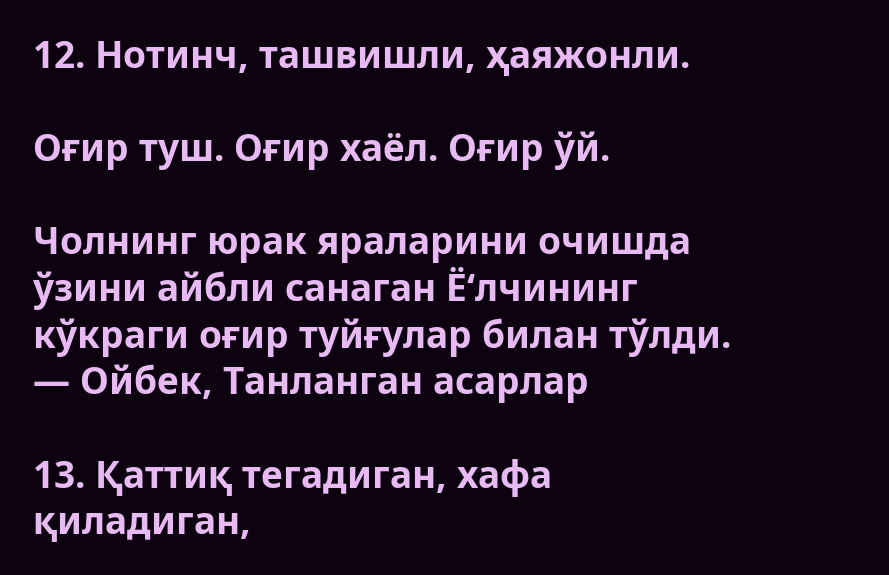12. Нотинч, ташвишли, ҳаяжонли.

Оғир туш. Оғир хаёл. Оғир ўй.

Чолнинг юрак яраларини очишда ўзини айбли санаган Ёʻлчининг кўкраги оғир туйғулар билан тўлди. — Ойбек, Танланган асарлар

13. Қаттиқ тегадиган, хафа қиладиган,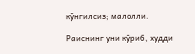кўнгилсиз; малолли.

Раиснинг уни кўриб, худди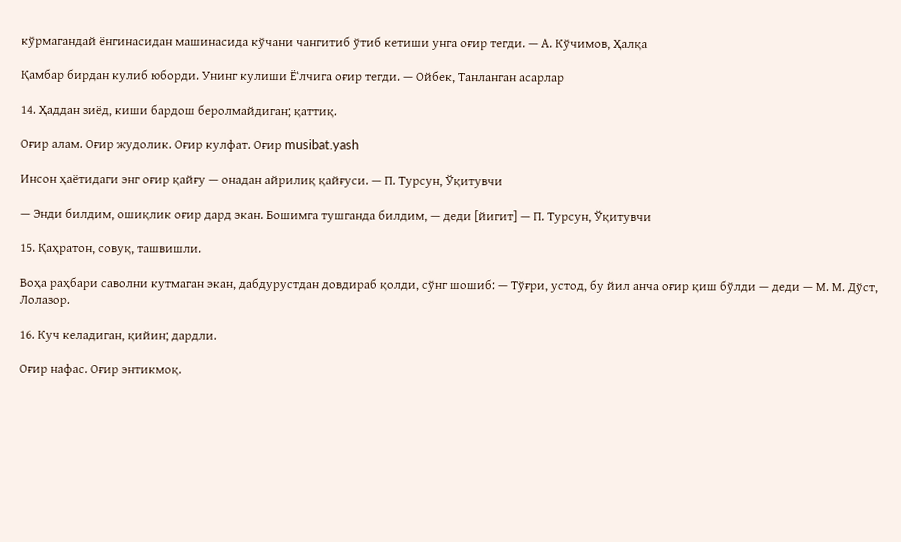кўрмагандай ёнгинасидан машинасида кўчани чангитиб ўтиб кетиши унга оғир тегди. — А. Кўчимов, Ҳалқа

Қамбар бирдан кулиб юборди. Унинг кулиши Ёʻлчига оғир тегди. — Ойбек, Танланган асарлар

14. Ҳаддан зиёд, киши бардош беролмайдиган; қаттиқ.

Оғир алам. Оғир жудолик. Оғир кулфат. Оғир musibat.yash

Инсон ҳаётидаги энг оғир қайғу — онадан айрилиқ қайғуси. — П. Турсун, Ўқитувчи

— Энди билдим, ошиқлик оғир дард экан. Бошимга тушганда билдим, — деди [йигит] — П. Турсун, Ўқитувчи

15. Қаҳратон, совуқ, ташвишли.

Воҳа раҳбари саволни кутмаган экан, дабдурустдан довдираб қолди, сўнг шошиб: — Тўғри, устод, бу йил анча оғир қиш бўлди — деди — М. М. Дўст, Лолазор.

16. Куч келадиган, қийин; дардли.

Оғир нафас. Оғир энтикмоқ.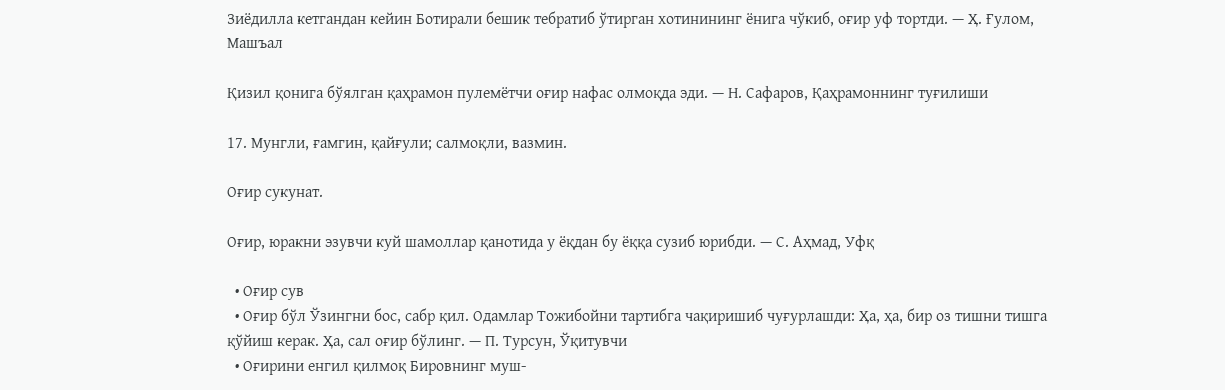Зиёдилла кетгандан кейин Ботирали бешик тебратиб ўтирган хотинининг ёнига чўкиб, оғир уф тортди. — Ҳ. Ғулом, Машъал

Қизил қонига бўялган қаҳрамон пулемётчи оғир нафас олмоқда эди. — Н. Сафаров, Қаҳрамоннинг туғилиши

17. Мунгли, ғамгин, қайғули; салмоқли, вазмин.

Оғир сукунат.

Оғир, юракни эзувчи куй шамоллар қанотида у ёқдан бу ёққа сузиб юрибди. — С. Аҳмад, Уфқ

  • Оғир сув
  • Оғир бўл Ўзингни бос, сабр қил. Одамлар Тожибойни тартибга чақиришиб чуғурлашди: Ҳа, ҳа, бир оз тишни тишга қўйиш керак. Ҳа, сал оғир бўлинг. — П. Турсун, Ўқитувчи
  • Оғирини енгил қилмоқ Бировнинг муш-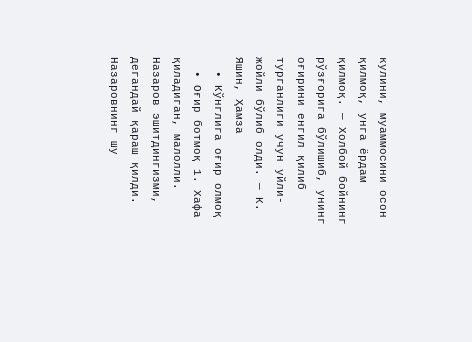кулини, муаммосини осон қилмоқ, унга ёрдам қилмоқ. — Холбой бойнинг рўзғорига бўлишиб, унинг оғирини енгил қилиб турганлиги учун уйли-жойли бўлиб олди. — К. Яшин, Ҳамза
  • Кўнглига оғир олмоқ
  • Оғир ботмоқ 1. Хафа қиладиган, малолли. Назаров эшитдингизми, дегандай қараш қилди. Назаровнинг шу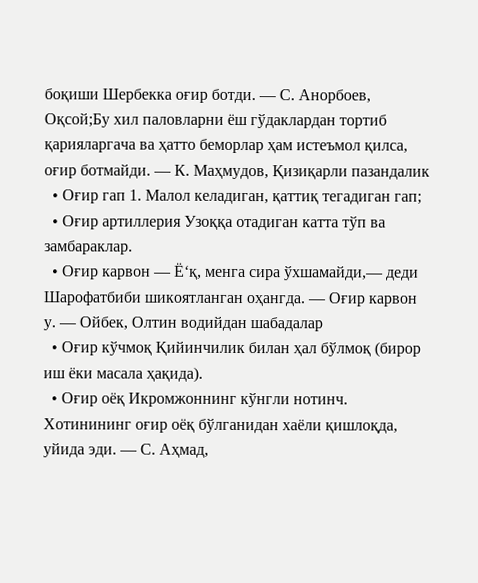боқиши Шербекка оғир ботди. — С. Анорбоев, Оқсой;Бу хил паловларни ёш гўдаклардан тортиб қарияларгача ва ҳатто беморлар ҳам истеъмол қилса, оғир ботмайди. — К. Маҳмудов, Қизиқарли пазандалик
  • Оғир гап 1. Малол келадиган, қаттиқ тегадиган гап;
  • Оғир артиллерия Узоққа отадиган катта тўп ва замбараклар.
  • Оғир карвон — Ёʻқ, менга сира ўхшамайди,— деди Шарофатбиби шикоятланган оҳангда. — Оғир карвон у. — Ойбек, Олтин водийдан шабадалар
  • Оғир кўчмоқ Қийинчилик билан ҳал бўлмоқ (бирор иш ёки масала ҳақида).
  • Оғир оёқ Икромжоннинг кўнгли нотинч. Хотинининг оғир оёқ бўлганидан хаёли қишлоқда, уйида эди. — С. Аҳмад,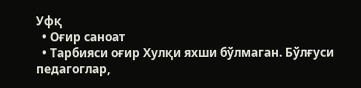Уфқ
  • Оғир саноат
  • Тарбияси оғир Хулқи яхши бўлмаган. Бўлғуси педагоглар,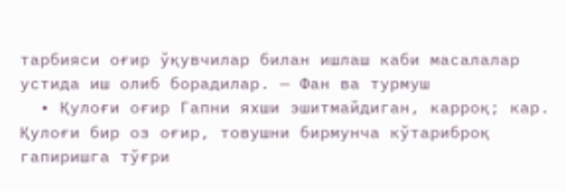тарбияси оғир ўқувчилар билан ишлаш каби масалалар устида иш олиб борадилар. — Фан ва турмуш
  • Қулоғи оғир Гапни яхши эшитмайдиган, карроқ; кар. Қулоғи бир оз оғир, товушни бирмунча кўтариброқ гапиришга тўғри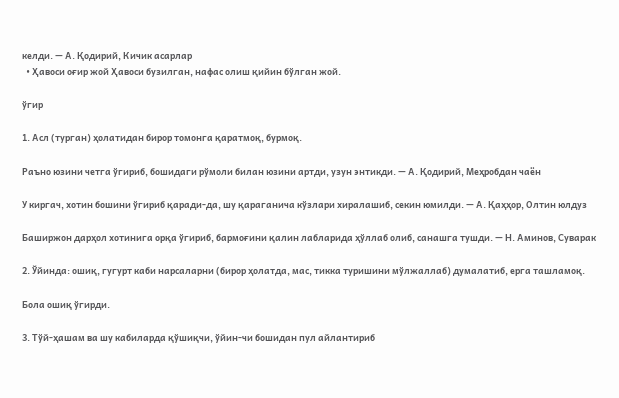келди. — А. Қодирий, Кичик асарлар
  • Ҳавоси оғир жой Ҳавоси бузилган, нафас олиш қийин бўлган жой.

ўгир

1. Асл (турган) ҳолатидан бирор томонга қаратмоқ, бурмоқ.

Раъно юзини четга ўгириб, бошидаги рўмоли билан юзини артди, узун энтикди. — А. Қодирий, Меҳробдан чаён

У киргач, хотин бошини ўгириб қаради-да, шу қараганича кўзлари хиралашиб, секин юмилди. — А. Қаҳҳор, Олтин юлдуз

Баширжон дарҳол хотинига орқа ўгириб, бармоғини қалин лабларида ҳўллаб олиб, санашга тушди. — Н. Аминов, Суварак

2. Ўйинда: ошиқ, гугурт каби нарсаларни (бирор ҳолатда, мас, тикка туришини мўлжаллаб) думалатиб, ерга ташламоқ.

Бола ошиқ ўгирди.

3. Тўй-ҳашам ва шу кабиларда қўшиқчи, ўйин-чи бошидан пул айлантириб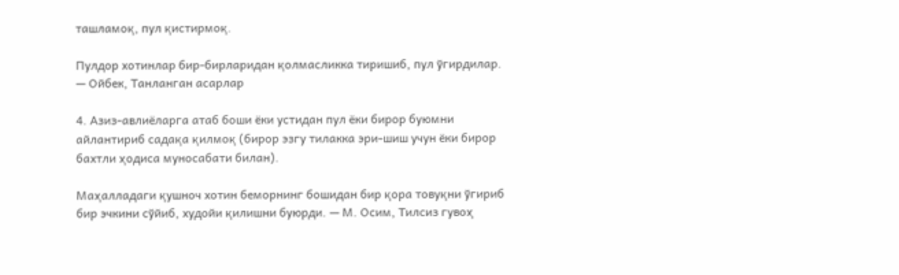ташламоқ, пул қистирмоқ.

Пулдор хотинлар бир-бирларидан қолмасликка тиришиб, пул ўгирдилар. — Ойбек, Танланган асарлар

4. Азиз-авлиёларга атаб боши ёки устидан пул ёки бирор буюмни айлантириб садақа қилмоқ (бирор эзгу тилакка эри-шиш учун ёки бирор бахтли ҳодиса муносабати билан).

Маҳалладаги қушноч хотин беморнинг бошидан бир қора товуқни ўгириб бир эчкини сўйиб, худойи қилишни буюрди. — М. Осим, Тилсиз гувоҳ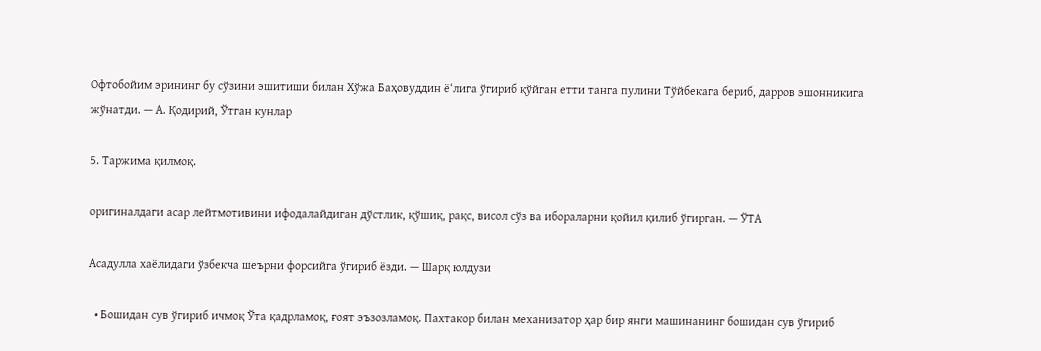Офтобойим эрининг бу сўзини эшитиши билан Хўжа Баҳовуддин ёʻлига ўгириб қўйган етти танга пулини Тўйбекага бериб, дарров эшонникига жўнатди. — А. Қодирий, Ўтган кунлар

5. Таржима қилмоқ.

оригиналдаги асар лейтмотивини ифодалайдиган дўстлик, қўшиқ, рақс, висол сўз ва ибораларни қойил қилиб ўгирган. — ЎТА

Асадулла хаёлидаги ўзбекча шеърни форсийга ўгириб ёзди. — Шарқ юлдузи

  • Бошидан сув ўгириб ичмоқ Ўта қадрламоқ, ғоят эъзозламоқ. Пахтакор билан механизатор ҳар бир янги машинанинг бошидан сув ўгириб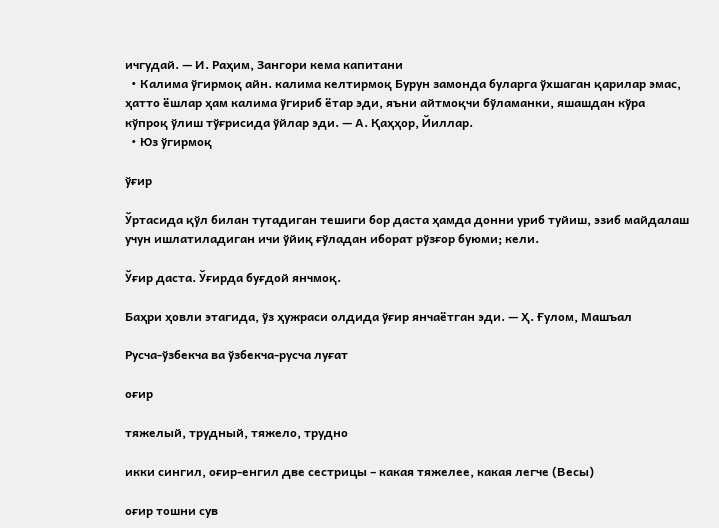ичгудай. — И. Раҳим, Зангори кема капитани
  • Калима ўгирмоқ айн. калима келтирмоқ Бурун замонда буларга ўхшаган қарилар эмас, ҳатто ёшлар ҳам калима ўгириб ётар эди, яъни айтмоқчи бўламанки, яшашдан кўра кўпроқ ўлиш тўғрисида ўйлар эди. — А. Қаҳҳор, Йиллар.
  • Юз ўгирмоқ

ўғир

Ўртасида қўл билан тутадиган тешиги бор даста ҳамда донни уриб туйиш, эзиб майдалаш учун ишлатиладиган ичи ўйиқ ғўладан иборат рўзғор буюми; кели.

Ўғир даста. Ўғирда буғдой янчмоқ.

Баҳри ҳовли этагида, ўз ҳужраси олдида ўғир янчаётган эди. — Ҳ. Ғулом, Машъал

Русча-ўзбекча ва ўзбекча-русча луғат

оғир

тяжелый, трудный, тяжело, трудно

икки сингил, оғир-енгил две сестрицы – какая тяжелее, какая легче (Весы)

оғир тошни сув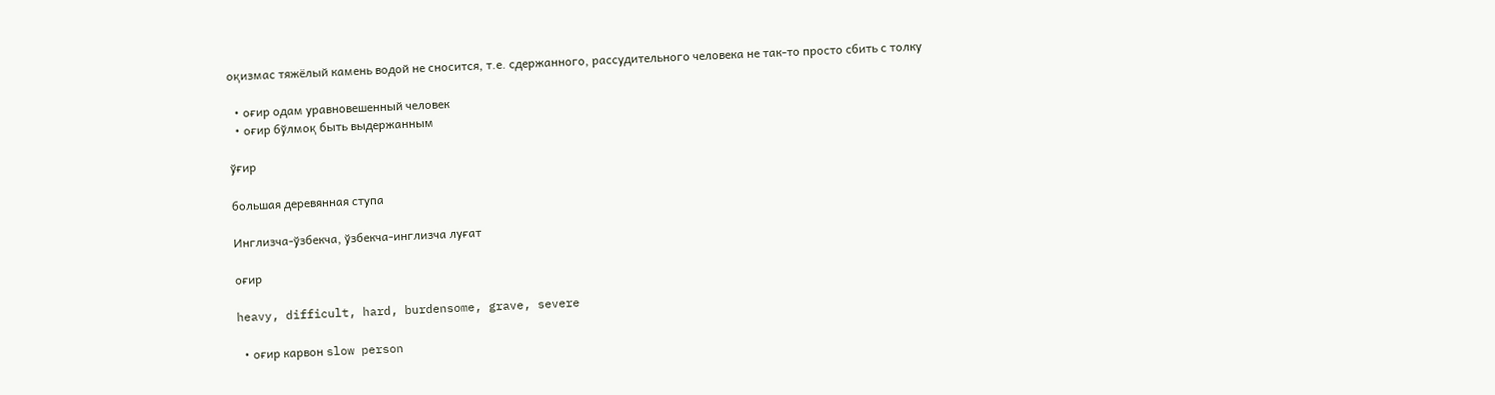оқизмас тяжёлый камень водой не сносится, т.е. сдержанного, рассудительного человека не так-то просто сбить с толку

  • оғир одам уравновешенный человек
  • оғир бўлмоқ быть выдержанным

ўғир

большая деревянная ступа

Инглизча-ўзбекча, ўзбекча-инглизча луғат

оғир

heavy, difficult, hard, burdensome, grave, severe

  • оғир карвон slow person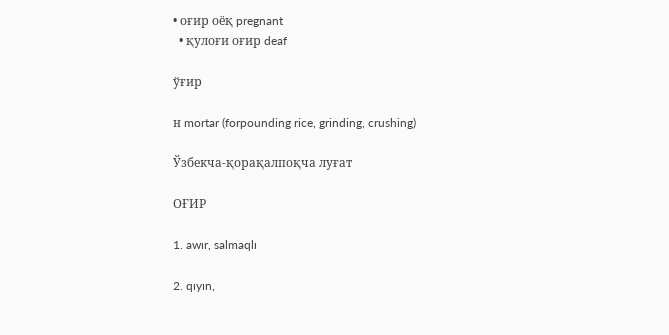• оғир оёқ pregnant
  • қулоғи оғир deaf

ўғир

н mortar (forpounding rice, grinding, crushing)

Ўзбекча-қорақалпоқча луғат

ОҒИР

1. awır, salmaqlı

2. qıyın,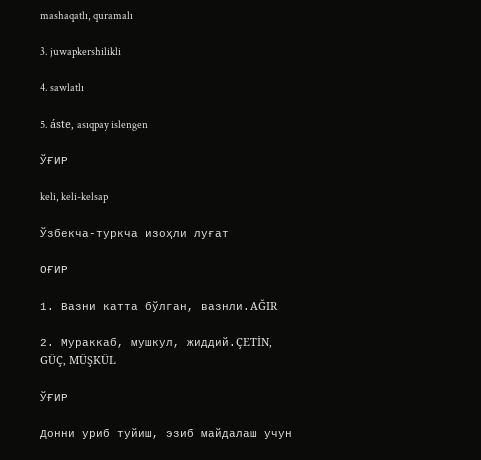mashaqatlı, quramalı

3. juwapkershilikli

4. sawlatlı

5. áste, asıqpay islengen

ЎҒИР

keli, keli-kelsap

Ўзбекча-туркча изоҳли луғат

ОҒИР

1. Вазни катта бўлган, вазнли.AĞIR

2. Мураккаб, мушкул, жиддий.ÇETİN, GÜÇ, MÜŞKÜL

ЎҒИР

Донни уриб туйиш, эзиб майдалаш учун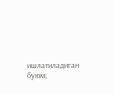ишлатиладиган буюм;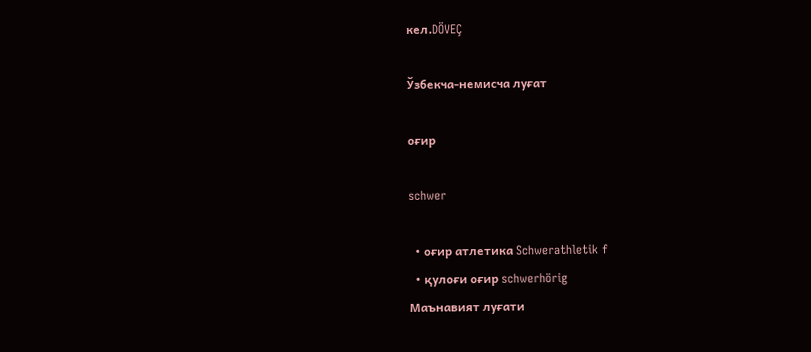кел.DÖVEÇ

Ўзбекча-немисча луғат

оғир

schwer

  • оғир атлетика Schwerathletik f
  • қулоғи оғир schwerhörig
Маънавият луғати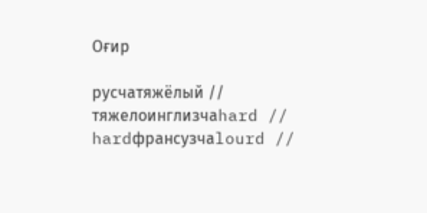Оғир

русчатяжёлый // тяжелоинглизчаhard // hardфрансузчаlourd //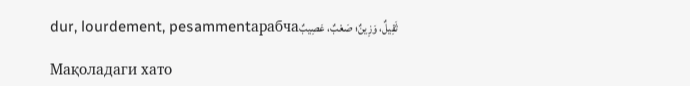dur, lourdement, pesammentарабчаثَقِيلٌ، وَزِينٌ؛ صَعْبٌ، عَصِيبٌ

Мақоладаги хато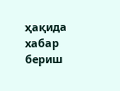ҳақида хабар бериш